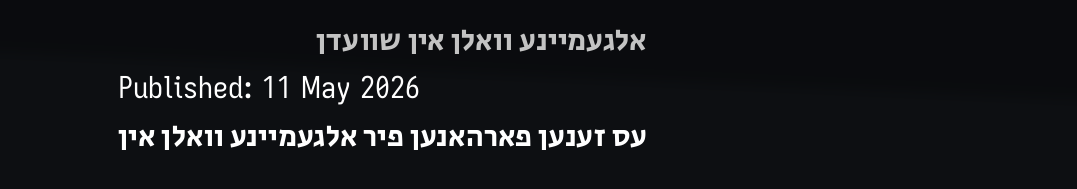אלגעמיינע וואלן אין שוועדן
Published: 11 May 2026
עס זענען פארהאנען פיר אלגעמיינע וואלן אין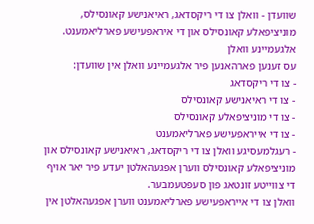שוועדן - וואלן צו די ריקסדאג, ראיאנישע קאונסילס, מוניציפאלע קאונסילס און די איראפעישע פארליאמענט.
אלגעמיינע וואלן
עס זענען פארהאנען פיר אלגעמיינע וואלן אין שוועדן:
- צו די ריקסדאג
- צו די ראיאנישע קאונסילס
- צו די מוניציפאלע קאונסילס
- צו די אייראפעישע פארליאמענט
- רעגלמעסיגע וואלן צו די ריקסדאג, ראיאנישע קאונסילס און מוניציפאלע קאונסילס ווערן אפגעהאלטן יעדע פיר יאר אויף די צווייטע זונטאג פון סעפטעמבער.
וואלן צו די אייראפעישע פארליאמענט ווערן אפגעהאלטן אין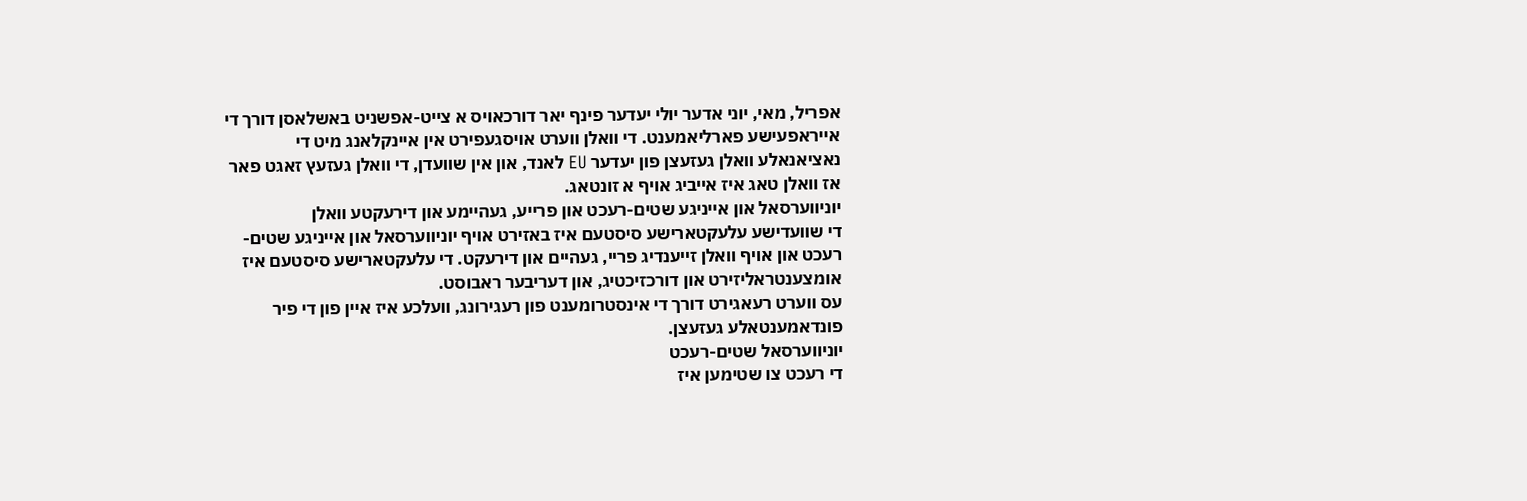אפריל, מאי, יוני אדער יולי יעדער פינף יאר דורכאויס א צייט-אפשניט באשלאסן דורך די אייראפעישע פארליאמענט. די וואלן ווערט אויסגעפירט אין איינקלאנג מיט די נאציאנאלע וואלן געזעצן פון יעדער EU לאנד, און אין שוועדן, די וואלן געזעץ זאגט פאר אז וואלן טאג איז אייביג אויף א זונטאג.
יוניווערסאל און אייניגע שטים-רעכט און פרייע, געהיימע און דירעקטע וואלן
די שוועדישע עלעקטארישע סיסטעם איז באזירט אויף יוניווערסאל און אייניגע שטים-רעכט און אויף וואלן זייענדיג פריי, געהיים און דירעקט. די עלעקטארישע סיסטעם איז אומצענטראליזירט און דורכזיכטיג, און דעריבער ראבוסט.
עס ווערט רעאגירט דורך די אינסטרומענט פון רעגירונג, וועלכע איז איין פון די פיר פונדאמענטאלע געזעצן.
יוניווערסאל שטים-רעכט
די רעכט צו שטימען איז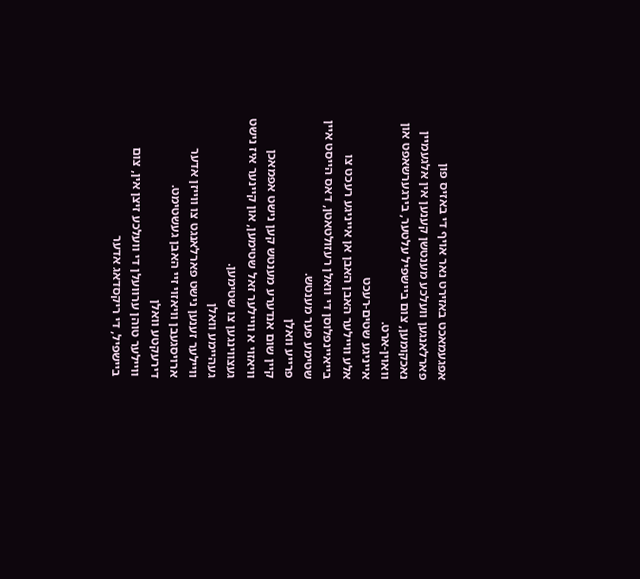אפגעמאכט באזירט נאר אויף די באזיס פון פארלאנגען וועלכע מענטשן קענען אין אלגעמיין נאכקומען, צום ביישפיל עלטער, בירגערשאפט און וואוין-ארט.
אייניגע שטים-רעכט
אלע וויילער האבן האבן אן אייניגע רעכט צו בייאיינפלוסן די וואלן רעזולטאטן, דאס הייסט איין שטימע פער מענטש.
פרייע וואלן
קיין שום אנדערע מענטש קען נישט אפמאכן וויאזוי א וויילער זאל שטימען, און קיינער איז נישט געצווינגען צו שטימען.
געהיימע וואלן
וויילער זענען נישט פארלאנגט צו ווייזן אדער ארויסגעבן וויאזוי זיי האבן געשטימט.
דירעקטע וואלן
וויילער טוהן ערוועלן די וועלכע זיצן אין, צום ביישפיל, די ריקסדאג אדער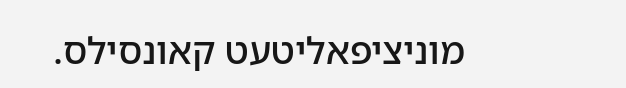מוניציפאליטעט קאונסילס.